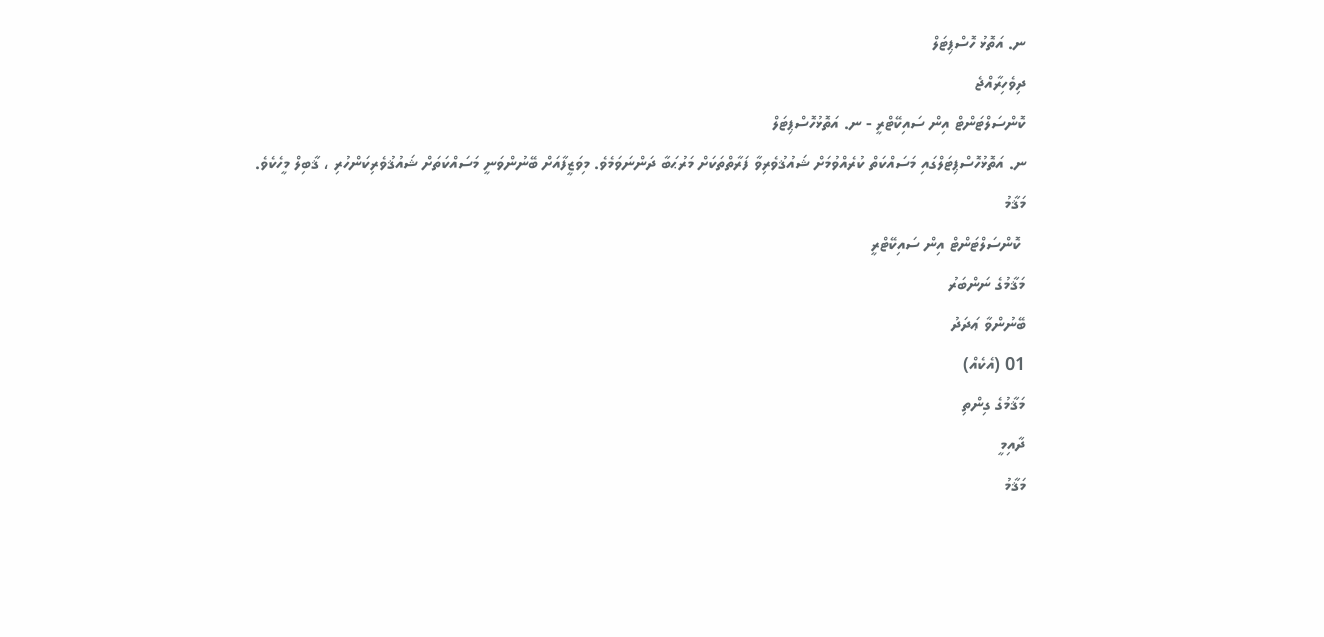ނ. އަތޮޅު ހޮސްޕިޓަލް
ދިވެހިރާއްޖެ
ކޮންސަލްޓަންޓް އިން ސައިކޭޓްރީ - ނ. އަތޮޅުހޮސްޕިޓަލް
ނ. އަތޮޅުހޮސްޕިޓަލްގައި މަސައްކަތް ކުރެއްވުމަށް ޝައުޤުވެރިވާ ފަރާތްތަކަށް މަރުޙަބާ ދަންނަވަމެވެ. މިވަޒީފާއަށް ބޭނުންވަނީ މަސައްކަތަށް ޝައުޤުވެރިކަންހުރި ، ޤާބިލް މީހެކެވެ.
މަޤާމު
 ކޮންސަލްޓަންޓް އިން ސައިކޭޓްރީ
މަޤާމުގެ ނަންބަރު
ބޭނުންވާ ޢަދަދު
01 (އެކެއް)
މަޤާމުގެ ގިންތި
ދާއިމީ
މަޤާމު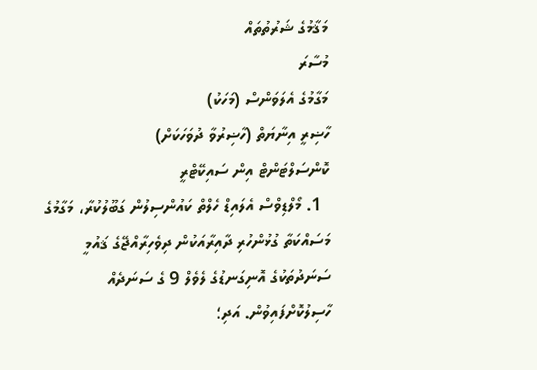މަޤާމުގެ ޝަރުތުތައް
މުސާރަ
މަގާމުގެ އެލަވަންސް (މަހަކު)
ހާޟިރީ އިނާޔަތް (ހާޟިރުވާ ދުވަހަކަށް)
ކޮންސަލްޓަންޓް އިން ސައިކޭޓްރީ
  1. މޯލްޑިވްސް އެލައިޑް ހެލްތް ކައުންސިލުން ގަބޫލުކުރާ، މަގާމުގެ މަސައްކަތާ ގުޅުންހުރި ދާއިރާއަކުން ދިވެހިރާއްޖޭގެ ޤައުމީ ސަނަދުތަކުގެ އޮނިގަނޑުގެ ލެވެލް 9 ގެ ސަނަދެއް ހާސިލުކޮށްފައިވުން. އަދި؛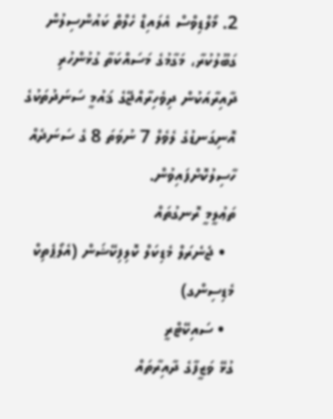2. މޯލްޑިވްސް އެލައިޑް ހެލްތް ކައުންސިލުން ގަބޫލުކުރާ، މަގާމުގެ މަސައްކަތާ ގުޅުންހުރި ދާއިރާއަކުން ދިވެހިރާއްޖޭގެ ޤައުމީ ސަނަދުތަކުގެ އޮނިގަނޑުގެ ލެވެލް 7 ނުވަތަ 8 ގެ ސަނަދެއް ހާސިލުކޮށްފައިވުން.
ތަޢުލީމީ ރޮނގުތައް
  • ޖެނެރަލް މެޑިކަލް ކޮލިފިކޭޝަން (އެލޯޕެތިކް މެޑިސިންގ)
  • ސައިކޭޓްރީ
ގުޅޭ ވަޒީފާގެ ދާއިރާތައް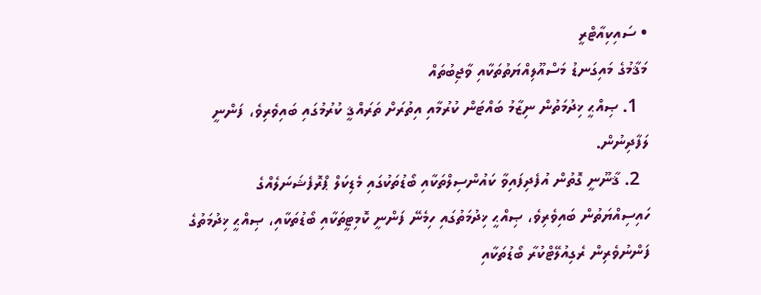• ސައިކިއާޓްރީ
މަޤާމުގެ މައިގަނޑު މަސްއޫލިއްޔަތުތަކާއި ވާޖިބުތައް
  1. ޞިއްޙީ ޚިދުމަތުން ނިޒާމު ބައްޓަން ކުރުމާއި އިތުރަށް ތަރައްޤީ ކުރުމުގައި ބައިވެރިވެ، ފަންނީ ލަފާދިނުން.
  2. ޤާނޫނީ ގޮތުން އުފެދިފައިވާ ކައުންސިލްތަކާއި ބޯޑުތަކުގައި މެޑިކަލް ޕްރޮފެޝަނަލެއްގެ ހައިސިއްޔަތުން ބައިވެރިވެ، ޞިއްޙީ ޚިދުމަތުގައި ހިމެނޭ ފަންނީ ކޮމިޓީތަކާއި ބޯޑުތަކާއި، ޞިއްޙީ ޚިދުމަތުގެ ފަންނުވެރިން ރެގިއުލޭޓްކުރާ ބޯޑުތަކާއި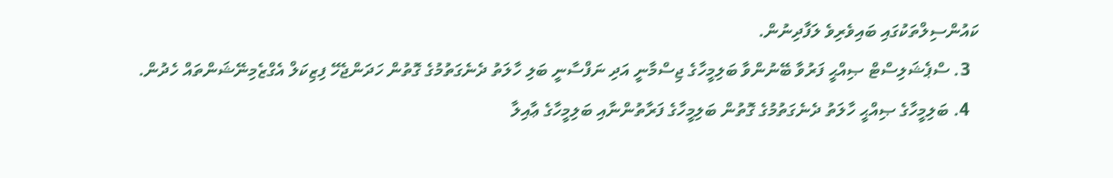ކައުންސިލްތަކުގައި ބައިވެރިވެ ލަފާދިނުން.
  3. ސްޕެޝަލިސްޓް ޞިއްޙީ ފަރުވާ ބޭނުންވާ ބަލިމީހާގެ ޖިސްމާނީ އަދި ނަފްސާނީ ބަލި ހާލަތު ދެނެގަތުމުގެ ގޮތުން ހަދަންޖެހޭ ފިޒިކަލް އެގްޒެމިނޭޝަންތައް ހެދުން.
  4. ބަލިމީހާގެ ޞިއްޙީ ހާލަތު ދެނެގަތުމުގެ ގޮތުން ބަލިމީހާގެ ފަރާތުންނާއި ބަލިމީހާގެ ޢާއިލާ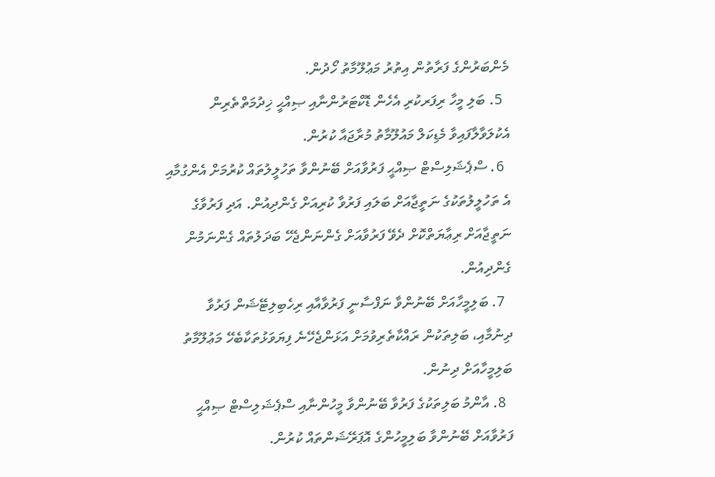މެންބަރުންގެ ފަރާތުން އިތުރު މަޢުލޫމާތު ހޯދުން.
  5. ބަލި މީހާ ރިފަރކުރި އެހެން ޑޮކްޓަރުންނާއި ޞިއްޙީ ޚިދުމަތްތެރިން އެކުލަވާލާފައިވާ މެޑިކަލް މައުލޫމާތު މުރާޖައާ ކުރުން.
  6. ސްޕެޝަލިސްޓް ޞިއްޙީ ފަރުވާއަށް ބޭނުންވާ ތަހުލީލުތައް ކުރުމަށް އެންގުމާއި އެ ތަހުލީލުތަކުގެ ނަތީޖާއަށް ބަލައި ފަރުވާ ކުރިއަށް ގެންދިއުން. އަދި ފަރުވާގެ ނަތީޖާއަށް ރިޢާޔަތްކޮށް ދެވޭ ފަރުވާއަށް ގެންނަންޖެހޭ ބަދަލުތައް ގެންނަމުން ގެންދިއުން.
  7. ބަލިމީހާއަށް ބޭނުންވާ ނަފްސާނީ ފަރުވާއާއި ރިހެބިލިޓޭޝަން ފަރުވާ ދިނުމާއި، ބަލިތަކުން ރައްކާތެރިވުމަށް އަޅަންޖެހޭނެ ފިޔަވަޅުތަކާބެހޭ މަޢުލޫމާތު ބަލިމީހާއަށް ދިނުން.
  8. އާންމު ބަލިތަކުގެ ފަރުވާ ބޭނުންވާ މީހުންނާއި ސްޕެޝަލިސްޓް ޞިއްޙީ ފަރުވާއަށް ބޭނުންވާ ބަލިމީހުންގެ އޮޕަރޭޝަންތައް ކުރުން.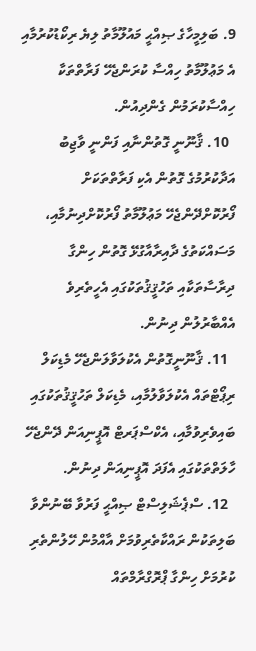9. ބަލިމީހާގެ ޞިއްޙީ މައުލޫމާތު ލިޔެ ރިކޯޑުކުރުމާއި އެ މަޢުލޫމާތު ހިއްސާ ކުރަންޖެހޭ ފަރާތްތަކާ ހިއްސާކުރަމުން ގެންދިއުން.
  10. ޤާނޫނީ ގޮތުންނާއި ފަންނީ ވާޖިބު އަދާކުރުމުގެ ގޮތުން އެކި ފަރާތްތަކަށް ފޯރުކޮށްދޭންޖެހޭ މަޢުލޫމާތު ފޯރުކޮށްދިނުމާއި، މަސައްކަތުގެ ދާއިރާއާގުޅޭ ގޮތުން ހިންގާ ދިރާސާތަކާއި ތަހުޤީޤުތަކުގައި އެހީތެރިވެ އެއްބާރުލުން ދިނުން.
  11. ޤާނޫނީގޮތުން އެކުލަވާލަންޖެހޭ މެޑިކަލް ރިޕޯޓްތައް އެކުލަވާލުމާއި، މެޑިކަލް ތަހުޤީޤުތަކުގައި ބައިވެރިވުމާއި، އެކްސްޕަރޓް އޮޕީނިއަން ދޭންޖެހޭ ހާލަތްތަކުގައި އެފަދަ އޮޕީނިއަން ދިނުން.
  12. ސްޕެޝަލިސްޓް ޞިއްޙީ ފަރުވާ ބޭނުންވާ ބަލިތަކުން ރައްކާތެރިވުމަށް އާއްމުން ހޭލުންތެރި ކުރުމަށް ހިންގާ ޕްރޮގްރާމްތައް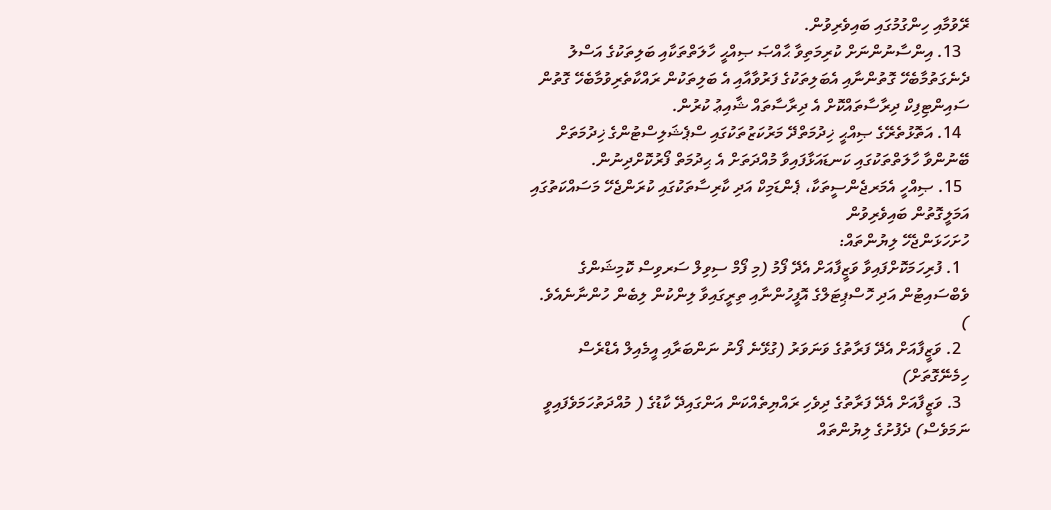ރޭވުމާއި ހިންގުމުގައި ބައިވެރިވުން.
  13. އިންސާނުންނަށް ކުރިމަތިވާ ޙާއްޞަ ޞިއްޙީ ހާލަތްތަކާއި ބަލިތަކުގެ އަސްލު ދެނެގަތުމާބެހޭ ގޮތުންނާއި އެބަލިތަކުގެ ފަރުވާއާއި އެ ބަލިތަކުން ރައްކާތެރިވުމާބެހޭ ގޮތުން ސައިންޓިފިކް ދިރާސާތައްކޮށް އެ ދިރާސާތައް ޝާއިޢު ކުރުން.
  14. އަތޮޅުތެރޭގެ ޞިއްޙީ ޚިދުމަތްދޭ މަރުކަޒުތަކުގައި ސްޕެޝަލިސްޓުންގެ ޚިދުމަތަށް ބޭނުންވާ ހާލަތްތަކުގައި ކަނޑައަޅާފައިވާ މުއްދަތަށް އެ ޙިދުމަތް ފޯރުކޮށްދިނުން.
  15. ޞިއްހީ އެމަރޖެންސީތަކާ، ޕެންޑަމިކް އަދި ކާރިސާތަކުގައި ކުރަންޖެހޭ މަސައްކަތުގައި އަމަލީގޮތުން ބައިވެރިވުން
ހުށަހަޅަންޖެހޭ ލިޔުންތައް:
  1. ފުރިހަމަކޮށްފައިވާ ވަޒީފާއަށް އެދޭ ފޯމު (މި ފޯމް ސިވިލް ސަރވިސް ކޮމިޝަންގެ ވެބްސައިޓުން އަދި ހޮސްޕިޓަލްގެ އޮފީހުންނާއި ތިރީގައިވާ ލިންކުން ލިބެން ހުންނާނެއެވެ. )
  2. ވަޒީފާއަށް އެދޭ ފަރާތުގެ ވަނަވަރު (ގުޅޭނެ ފޯނު ނަންބަރާއި އީމެއިލް އެޑްރެސް ހިމެނޭގޮތަށް)
  3. ވަޒީފާއަށް އެދޭ ފަރާތުގެ ދިވެހި ރައްޔިތެއްކަން އަންގައިދޭ ކާޑުގެ ( މުއްދަތުހަމަވެފައިވީ ނަމަވެސް) ދެފުށުގެ ލިޔުންތައް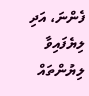ފެންނަ، އަދި ލިޔެފައިވާ ލިޔުންތައް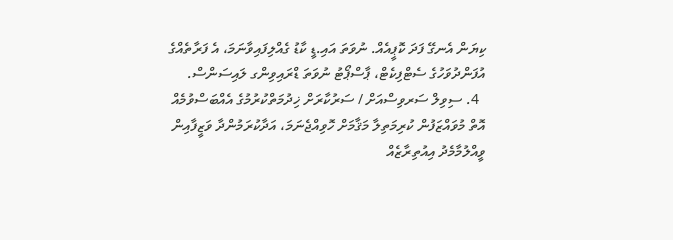ކިޔަން އެނގޭ ފަދަ ކޮޕީއެއް. ނުވަތަ އައި.ޑީ ކާޑު ގެއްލިފައިވާނަމަ، އެ ފަރާތެއްގެ އުފަންދުވަހުގެ ސެޓްފިކެޓް، ޕާސްޕޯޓު ނުވަތަ ޑްރައިވިންގ ލައިސަންސް.
  4. ސިވިލް ސަރވިސްއަށް / ސަރުކާރަށް ޚިދުމަތްކުރުމުގެ އެއްބަސްވުމެއް އޮތް މުވައްޒަފުން ކުރިމަތިލާ މަޤާމަށް ހޮވިއްޖެނަމަ، އަދާކުރަމުންދާ ވަޒީފާއިން ވީއްލުމާމެދު އިއުތިރާޒެއް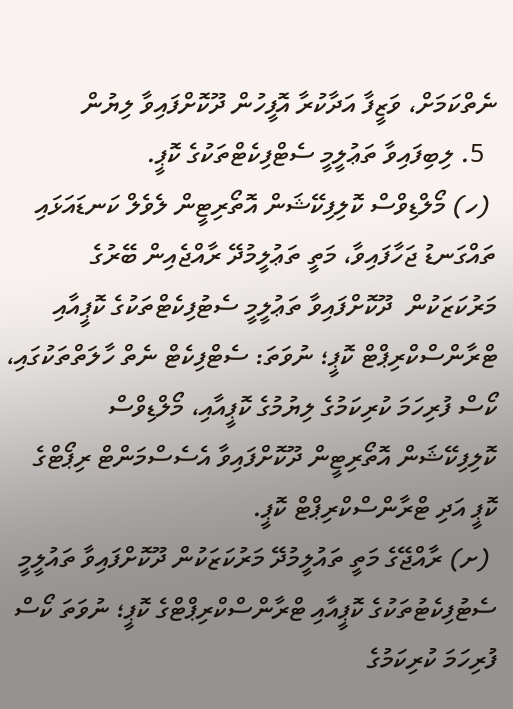ނެތްކަމަށް، ވަޒީފާ އަދާކުރާ އޮފީހުން ދޫކޮށްފައިވާ ލިޔުން
  5. ލިބިފައިވާ ތަޢުލީމީ ސެޓްފިކެޓްތަކުގެ ކޮޕީ.
 (ހ) މޯލްޑިވްސް ކޮލިފިކޭޝަން އޮތޯރިޓީން ލެވެލް ކަނޑައަޅައި ތައްގަނޑު ޖަހާފައިވާ، މަތީ ތަޢުލީމުދޭ ރާއްޖެއިން ބޭރުގެ މަރުކަޒަކުން  ދޫކޮށްފައިވާ ތަޢުލީމީ ސެޓުފިކެޓްތަކުގެ ކޮޕީއާއި ޓްރާންސްކްރިޕްޓް ކޮޕީ؛ ނުވަތަ: ސެޓްފިކެޓް ނެތް ހާލަތްތަކުގައި، ކޯސް ފުރިހަމަ ކުރިކަމުގެ ލިޔުމުގެ ކޮޕީއާއި، މޯލްޑިވްސް ކޮލިފިކޭޝަން އޮތޯރިޓީން ދޫކޮށްފައިވާ އެސެސްމަންޓް ރިޕޯޓްގެ ކޮޕީ އަދި ޓްރާންސްކްރިޕްޓް ކޮޕީ.
 (ށ) ރާއްޖޭގެ މަތީ ތައުލީމުދޭ މަރުކަޒަކުން ދޫކޮށްފައިވާ ތައުލީމީ ސެޓުފިކެޓުތަކުގެ ކޮޕީއާއި ޓްރާންސްކްރިޕްޓްގެ ކޮޕީ؛ ނުވަތަ ކޯސް ފުރިހަމަ ކުރިކަމުގެ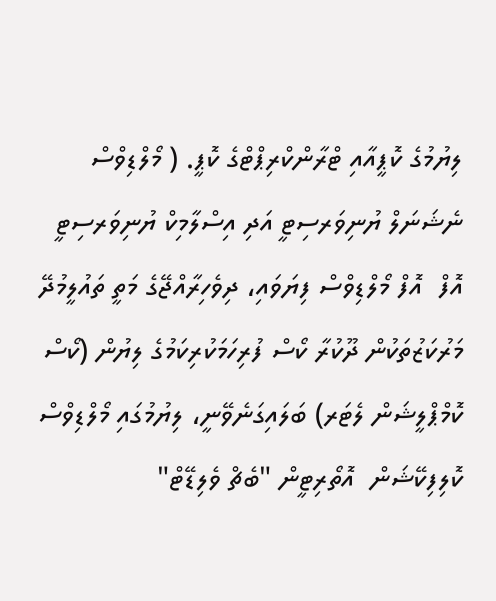ލިޔުމުގެ ކޮޕީއާއި ޓްރާންކްރިޕްޓްގެ ކޮޕީ. ( މޯލްޑިވްސް ނެޝަނަލް ޔުނިވަރސިޓީ އަދި އިސްލާމިކް ޔުނިވަރސިޓީ އޮފް  އޮފް މޯލްޑިވްސް ފިޔަވައި، ދިވެހިރާއްޖޭގެ މަތީ ތައުލީމުދޭ މަރުކަޒުތަކުން ދޫކުރާ ކޯސް ފުރިހަމަކުރިކަމުގެ ލިޔުން (ކޯސް ކޮމްޕްލީޝަން ލެޓަރ) ބަލައިގަނެވޭނީ، ލިޔުމުގައި މޯލްޑިވްސް ކޮލިފިކޭޝަން  އޮތޯރިޓީން "ބެޗް ވެލިޑޭޓް"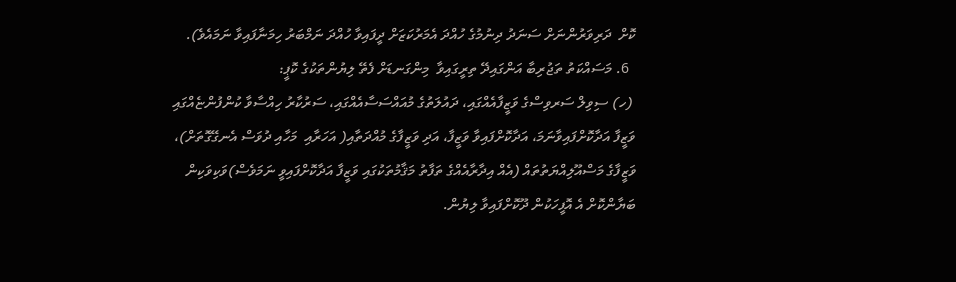ކޮށް  ދަރިވަރުންނަށް ސަނަދު ދިނުމުގެ ހުއްދަ އެމަރުކަޒަށް ދީފައިވާ ހުއްދަ ނަމްބަރު ހިމަނާފައިވާ ނަމައެވެ).
  6. މަސައްކަތު ތަޖުރިބާ އަންގައިދޭ ތިރީގައިވާ  މިންގަނޑަށް ފެތޭ ލިޔުންތަކުގެ ކޮޕީ:
 (ހ) ސިވިލް ސަރވިސްގެ ވަޒީފާއެއްގައި، ދައުލަތުގެ މުއައްސަސާއެއްގައި، ސަރުކާރު ހިއްސާވާ ކުންފުންޏެއްގައި ވަޒީފާ އަދާކޮށްފައިވާނަމަ، އަދާކޮށްފައިވާ ވަޒީފާ، އަދި ވަޒީފާގެ މުއްދަތާއި( އަހަރާއި  މަހާއި ދުވަސް އެނގޭގޮތަށް)، ވަޒީފާގެ މަސްއޫލިއްޔަތުތައް (އެއް އިދާރާއެއްގެ ތަފާތު މަޤާމުތަކުގައި ވަޒީފާ އަދާކޮށްފައިވީ ނަމަވެސް)ވަކިވަކިން ބަޔާންކޮށް އެ އޮފީހަކުން ދޫކޮށްފައިވާ ލިޔުން.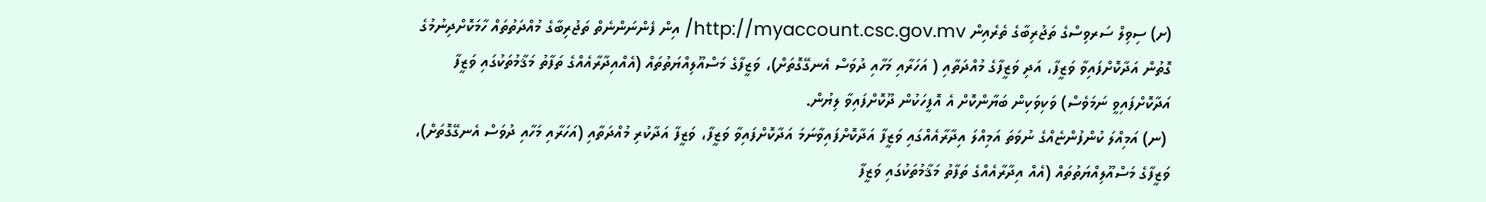(ށ) ސިވިލް ސަރވިސްގެ ތަޖުރިބާގެ ތެރެއިން http://myaccount.csc.gov.mv/ އިން ފެންނަންނެތް ތަޖުރިބާގެ މުއްދަތުތައް ހާމަކޮށްދިނުމުގެ ގޮތުން އަދާކޮށްފައިވާ ވަޒީފާ، އަދި ވަޒީފާގެ މުއްދަތާއި ( އަހަރާއި މަހާއި ދުވަސް އެނގޭގޮތަށް)، ވަޒީފާގެ މަސްއޫލިއްޔަތުތައް (އެއްއިދާރާއެއްގެ ތަފާތު މަޤާމުތަކުގައި ވަޒީފާ އަދާކޮށްފައިވީ ނަމަވެސް) ވަކިވަކިން ބަޔާންކޮށް އެ އޮފީހަކުން ދޫކޮށްފައިވާ ލިޔުން.
 (ނ) އަމިއްލަ ކުންފުންޏެއްގެ ނުވަތަ އަމިއްލަ އިދާރާއެއްގައި ވަޒީފާ އަދާކޮށްފައިވާނަމަ އަދާކޮށްފައިވާ ވަޒީފާ، ވަޒީފާ އަދާކުރި މުއްދަތާއި (އަހަރާއި މަހާއި ދުވަސް އެނގޭގޮތަށް)، ވަޒީފާގެ މަސްއޫލިއްޔަތުތައް (އެއް އިދާރާއެއްގެ ތަފާތު މަޤާމުތަކުގައި ވަޒީފާ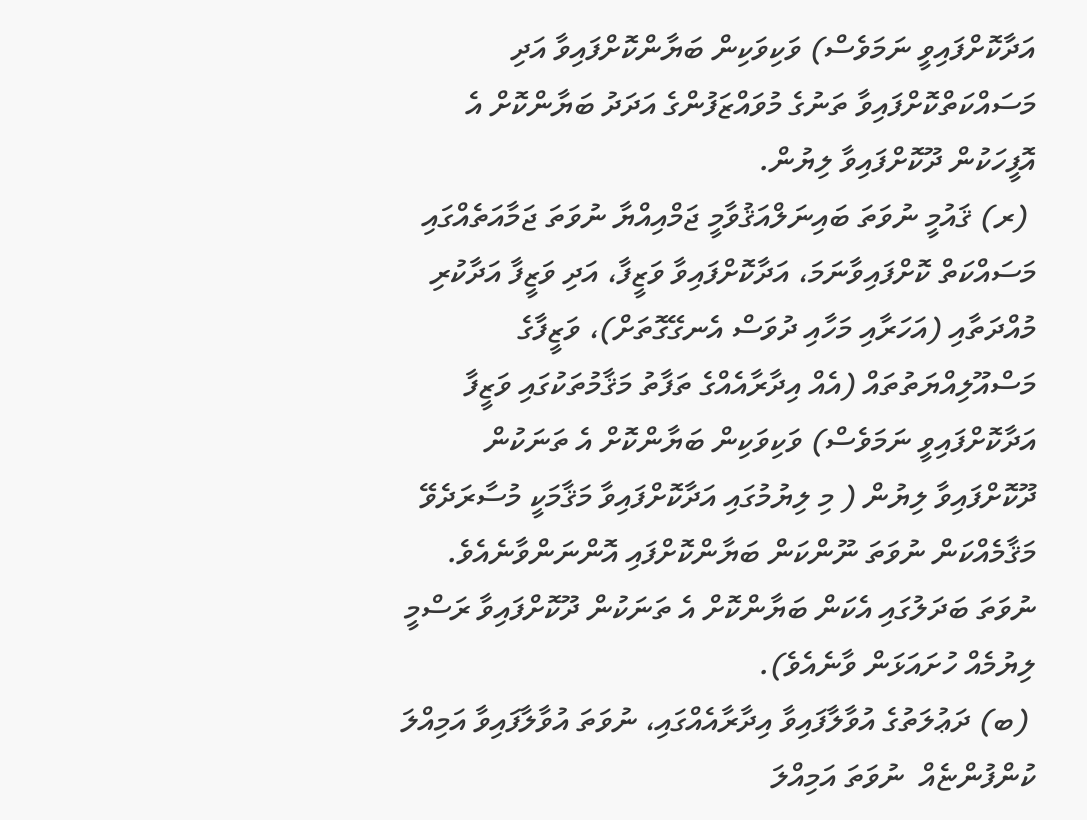އަދާކޮށްފައިވީ ނަމަވެސް) ވަކިވަކިން ބަޔާންކޮށްފައިވާ އަދި މަސައްކަތްކޮށްފައިވާ ތަނުގެ މުވައްޒަފުންގެ އަދަދު ބަޔާންކޮށް އެ އޮފީހަކުން ދޫކޮށްފައިވާ ލިޔުން.
 (ރ) ޤައުމީ ނުވަތަ ބައިނަލްއަޤުވާމީ ޖަމްއިއްޔާ ނުވަތަ ޖަމާއަތެއްގައި މަސައްކަތް ކޮށްފައިވާނަމަ، އަދާކޮށްފައިވާ ވަޒީފާ، އަދި ވަޒީފާ އަދާކުރި މުއްދަތާއި (އަހަރާއި މަހާއި ދުވަސް އެނގޭގޮތަށް)، ވަޒީފާގެ މަސްއޫލިއްޔަތުތައް (އެއް އިދާރާއެއްގެ ތަފާތު މަޤާމުތަކުގައި ވަޒީފާ އަދާކޮށްފައިވީ ނަމަވެސް) ވަކިވަކިން ބަޔާންކޮށް އެ ތަނަކުން ދޫކޮށްފައިވާ ލިޔުން ( މި ލިޔުމުގައި އަދާކޮށްފައިވާ މަޤާމަކީ މުސާރަދެވޭ މަޤާމެއްކަން ނުވަތަ ނޫންކަން ބަޔާންކޮށްފައި އޮންނަންވާނެއެވެ. ނުވަތަ ބަދަލުގައި އެކަން ބަޔާންކޮށް އެ ތަނަކުން ދޫކޮށްފައިވާ ރަސްމީ ލިޔުމެއް ހުށައަޅަން ވާނެއެވެ).
 (ބ) ދަޢުލަތުގެ އުވާލާފައިވާ އިދާރާއެއްގައި، ނުވަތަ އުވާލާފައިވާ އަމިއްލަ ކުންފުންޏެއް  ނުވަތަ އަމިއްލަ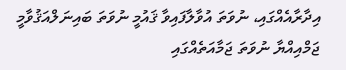އިދާރާއެއްގައި، ނުވަތަ އުވާލާފައިވާ ޤައުމީ ނުވަތަ ބައިނަލްއަޤުވާމީ ޖަމްއިއްޔާ ނުވަތަ ޖަމާއަތެއްގައި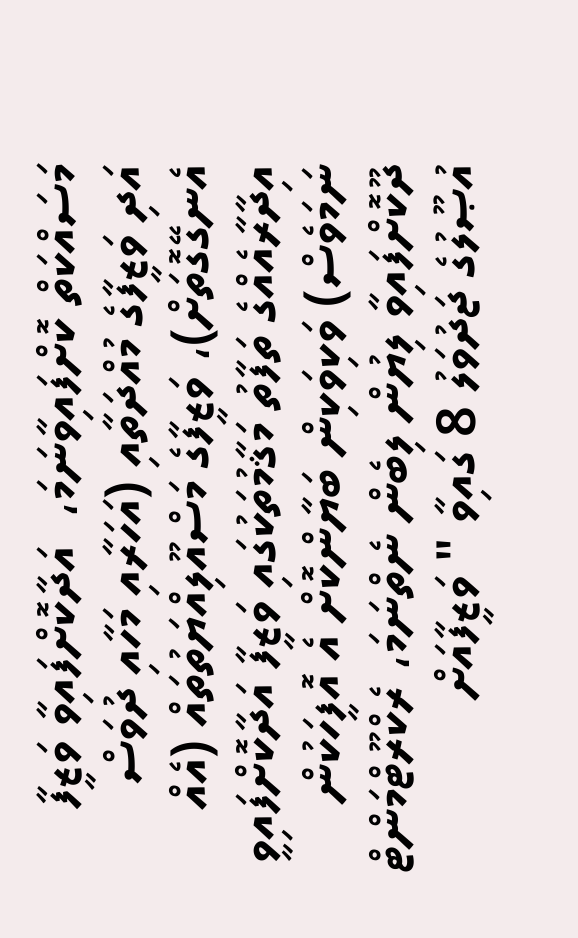މަސައްކަތް ކޮށްފައިވާނަމަ،  އަދާކޮށްފައިވާ ވަޒީފާ އަދި ވަޒީފާގެ މުއްދަތާއި (އަހަރާއި މަހާއި ދުވަސް އެނގޭގޮތަށް)، ވަޒީފާގެ މަސްއޫލިއްޔަތުތައް (އެއް އިދާރާއެއްގެ ތަފާތު މަޤާމުތަކުގައި ވަޒީފާ އަދާކޮށްފައިވީ ނަމަވެސް) ވަކިވަކިން ބަޔާންކޮށް އެ އޮފީހަކުން ދޫކޮށްފައިވާ ލިޔުން ލިބެން ނެތްނަމަ، ރެކްރޫޓްމަންޓް އުޞޫލުގެ ޖަދުވަލު 8 ގައިވާ " ވަޒީފާއަށް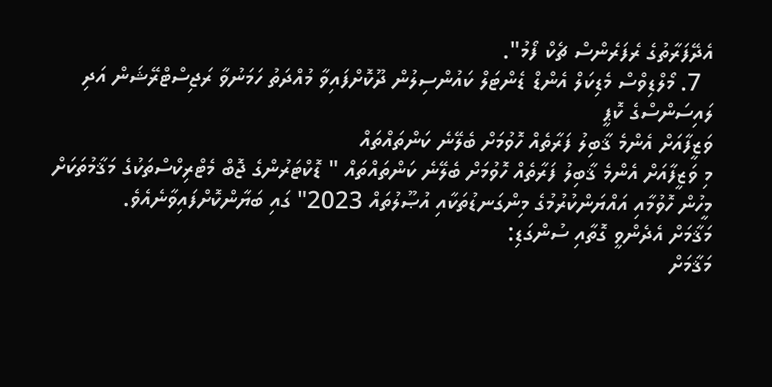އެދޭފަރާތުގެ ރެފަރެންސް ޗެކް ފޯމު".
  7. މޯލްޑިވްސް މެޑިކަލް އެންޑް ޑެންޓަލް ކައުންސިލުން ދޫކޮށްފައިވާ މުއްދަތު ހަމަނުވާ ރަޖިސްޓްރޭޝަން އަދި ލައިސަންސްގެ ކޮޕީ
ވަޒީފާއަށް އެންމެ ޤާބިލު ފަރާތެއް ހޮވުމަށް ބެލޭނެ ކަންތައްތައް
މި ވަޒީފާއަށް އެންމެ ޤާބިލު ފަރާތެއް ހޮވުމަށް ބެލޭނެ ކަންތައްތައް " ޑޮކްޓަރުންގެ ޖޮބް މެޓްރިކްސްތަކުގެ މަޤާމުތަކަށް މީހުން ހޮވުމާއި އައްޔަންކުރުމުގެ މިންގަނޑުތަކާއި އުޞޫލުތައް 2023" ގައި ބަޔާންކޮށްފައިވާނެއެވެ.
މަޤާމަށް އެދެންވީ ގޮތާއި ސުންގަޑި:
މަޤާމަށް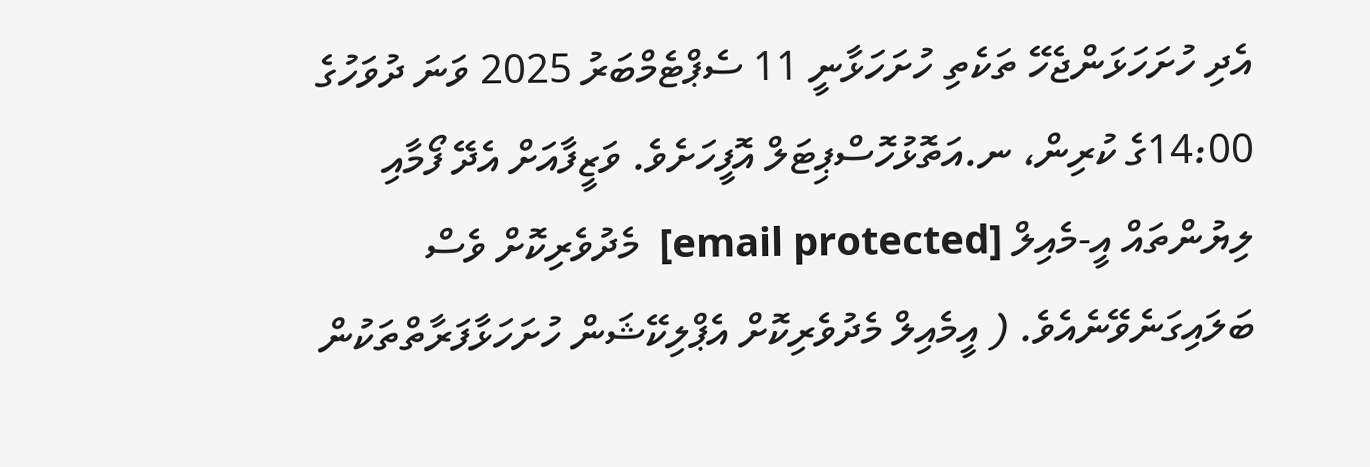އެދި ހުށަހަޅަންޖެހޭ ތަކެތި ހުށަހަޅާނީ 11 ސެޕްޓެމްބަރު 2025 ވަނަ ދުވަހުގެ 14:00ގެ ކުރިން، ނ.އަތޮޅުހޮސްޕިޓަލް އޮފީހަށެވެ. ވަޒީފާއަށް އެދޭ ފޯމާއި ލިޔުންތައް އީ-މެއިލް [email protected]  މެދުވެރިކޮށް ވެސް ބަލައިގަނެވޭނެއެވެ. ( އީމެއިލް މެދުވެރިކޮށް އެޕްލިކޭޝަން ހުށަހަޅާފަރާތްތަކުން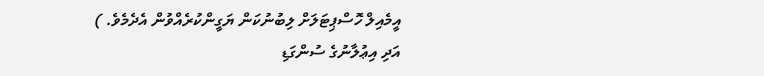އީމެއިލް ހޮސްޕިޓަލަށް ލިބުނުކަން ޔަގީންކުރެއްވުން އެދެމެވެ. )
އަދި އިޢުލާނުގެ ސުންގަޑި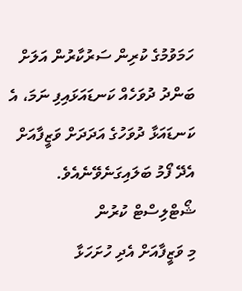ހަމަވުމުގެ ކުރިން ސަރުކާރުން އަލަށް ބަންދު ދުވަހެއް ކަނޑައަޅައިފި ނަމަ، އެ ކަނޑައަޅާ ދުވަހުގެ އަދަދަށް ވަޒީފާއަށް އެދޭ ފޯމު ބަލައިގަނެވޭނެއެވެ.
ޝޯޓްލިސްޓް ކުރުން
މި ވަޒީފާއަށް އެދި ހުށަހަޅާ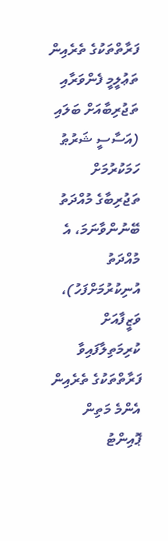ފަރާތްތަކުގެ ތެރެއިން ތަޢުލީމީ ފެންވަރާއި ތަޖުރިބާއަށް ބަލައި (އަސާސީ ޝަރުޠު ހަމަކުރުމަށް ތަޖުރިބާގެ މުއްދަތު ބޭނުންވާނަމަ، އެ މުއްދަތު އުނިކުރުމަށްފަހު)، ވަޒީފާއަށް ކުރިމަތިލާފައިވާ ފަރާތްތަކުގެ ތެރެއިން އެންމެ މަތިން ޕޮއިންޓު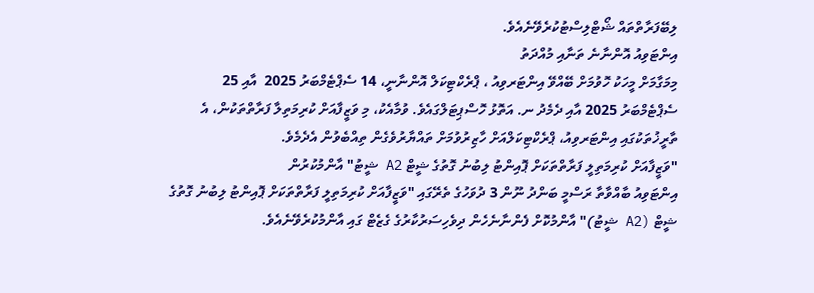ލިބޭފަރާތްތައް ޝޯޓްލިސްޓުކުރެވޭނެއެވެ.
އިންޓަވިއު އޮންނާނެ ތަނާއި މުއްދަތު
މިމަގާމަށް މީހަކު ހޮވުމަށް ބޭއްވޭ އިންޓަރވިއު ، ޕްރެކްޓިކަލް އޮންނާނީ، 14 ސެޕްޓެމްބަރު 2025  އާއި 25 ސެޕްޓެމްބަރު 2025 އާއި ދެމެދު ނ. އަތޮޅު ހޮސްޕިޓަލްގައެވެ. ވުމާއެކު، މި ވަޒީފާއަށް ކުރިމަތިލާ ފަރާތްތަކުން، އެ ތާރީޚުތަކުގައި އިންޓަރވިއު، ޕްރެކްޓިކަލްއަށް ހާޒިރުވުމަށް ތައްޔާރުވެގެން ތިއްބެވުން އެދެމެވެ.
"ވަޒީފާއަށް ކުރިމަތިލީ ފަރާތްތަކަށް ޕޮއިންޓު ލިބުނު ގޮތުގެ ޝީޓް A2 ޝީޓު" އާންމުކުރުން
އިންޓަވިއު ބާއްވާތާ ރަސްމީ ބަންދު ނޫން 3 ދުވަހުގެ ތެރޭގައި "ވަޒީފާއަށް ކުރިމަތިލީ ފަރާތްތަކަށް ޕޮއިންޓު ލިބުނު ގޮތުގެ ޝީޓް (A2 ޝީޓު)" އާންމުކޮށް ފެންނާނެހެން ދިވެހިސަރުކާރުގެ ގެޒެޓް ގައި އާންމުކުރެވޭނެއެވެ.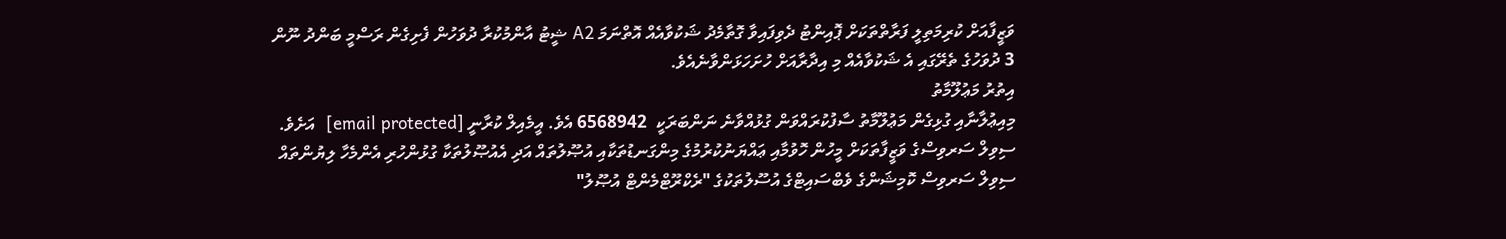ވަޒީފާއަށް ކުރިމަތިލީ ފަރާތްތަކަށް ޕޮއިންޓު ދެވިފައިވާ ގޮތާމެދު ޝަކުވާއެއް އޮތްނަމަ A2 ޝީޓު އާންމުކުރާ ދުވަހުން ފެށިގެން ރަސްމީ ބަންދު ނޫން 3 ދުވަހުގެ ތެރޭގައި އެ ޝަކުވާއެއް މި އިދާރާއަށް ހުށަހަޅަންވާނެއެވެ.
އިތުރު މަޢުލޫމާތު
މިއިޢުލާނާއި ގުޅިގެން މަޢުލޫމާތު ސާފުކުރައްވަން ގުޅުއްވާނެ ނަންބަރަކީ  6568942 އެވެ. އީމެއިލް ކުރާނީ [email protected]  އަށެވެ. ސިވިލް ސަރވިސްގެ ވަޒީފާތަކަށް މީހުން ހޮވުމާއި ޢައްޔަނުކުރުމުގެ މިންގަނޑުތަކާއި އުޞޫލުތައް އަދި އެއުޞޫލުތަކާ ގުޅުންހުރި އެންމެހާ ލިޔުންތައް ސިވިލް ސަރވިސް ކޮމިޝަންގެ ވެބްސައިޓްގެ އުސޫލުތަކުގެ "ރެކްރޫޓްމެންޓް އުޞޫލު"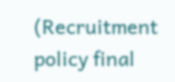(Recruitment policy final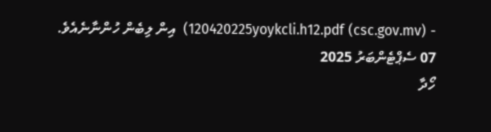- 120420225yoykcli.h12.pdf (csc.gov.mv))  އިން ލިބެން ހުންނާނެއެވެ.
07 ސެޕްޓެންބަރު 2025
ހޯދާ